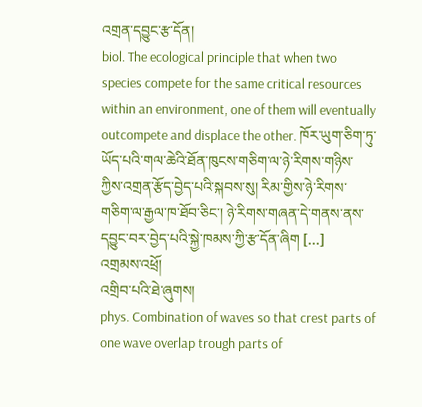འགྲན་དབྱུང་རྩ་དོན།
biol. The ecological principle that when two species compete for the same critical resources within an environment, one of them will eventually outcompete and displace the other. ཁོར་ཡུག་ཅིག་ཏུ་ཡོད་པའི་གལ་ཆེའི་ཐོན་ཁུངས་གཅིག་ལ་ཉེ་རིགས་གཉིས་ཀྱིས་འགྲན་རྩོད་བྱེད་པའི་སྐབས་སུ། རིམ་གྱིས་ཉེ་རིགས་གཅིག་ལ་རྒྱལ་ཁ་ཐོབ་ཅིང་། ཉེ་རིགས་གཞན་དེ་གནས་ནས་དབྱུང་བར་བྱེད་པའི་སྐྱེ་ཁམས་ཀྱི་རྩ་དོན་ཞིག […]
འགྲམས་འཕྲོ།
འགྲིབ་པའི་ཐེ་ཞུགས།
phys. Combination of waves so that crest parts of one wave overlap trough parts of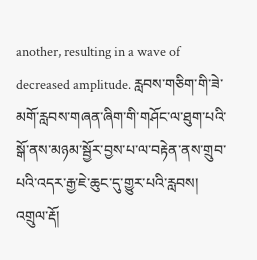another, resulting in a wave of decreased amplitude. རླབས་གཅིག་གི་ཟེ་མགོ་རླབས་གཞན་ཞིག་གི་གཤོང་ལ་ཐུག་པའི་སྒོ་ནས་མཉམ་སྦྱོར་བྱས་པ་ལ་བརྟེན་ནས་གྲུབ་པའི་འདར་རྒྱ་ཇེ་ཆུང་དུ་གྱུར་པའི་རླབས།
འགྲུལ་རྡོ།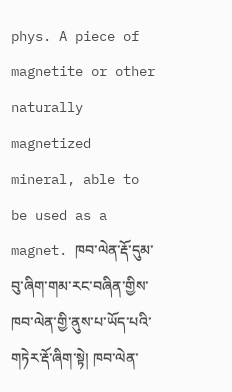phys. A piece of magnetite or other naturally magnetized mineral, able to be used as a magnet. ཁབ་ལེན་རྡོ་དུམ་བུ་ཞིག་གམ་རང་བཞིན་གྱིས་ཁབ་ལེན་གྱི་ནུས་པ་ཡོད་པའི་གཏེར་རྡོ་ཞིག་སྟེ། ཁབ་ལེན་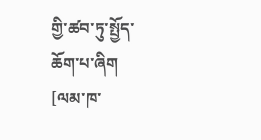གྱི་ཚབ་ཏུ་སྤྱོད་ཆོག་པ་ཞིག [ལམ་ཁ་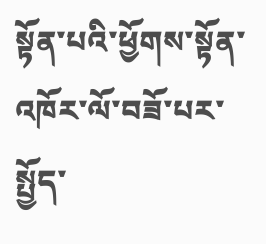སྟོན་པའི་ཕྱོགས་སྟོན་འཁོར་ལོ་བཟོ་པར་སྤྱོད་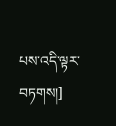པས་འདི་ལྟར་བཏགས།]